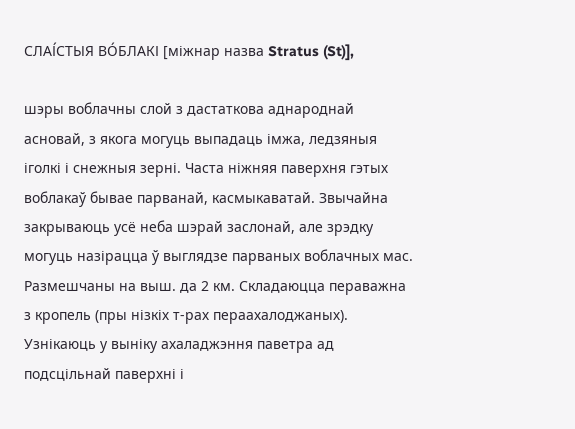СЛАІ́СТЫЯ ВО́БЛАКІ [міжнар назва Stratus (St)],

шэры воблачны слой з дастаткова аднароднай асновай, з якога могуць выпадаць імжа, ледзяныя іголкі і снежныя зерні. Часта ніжняя паверхня гэтых воблакаў бывае парванай, касмыкаватай. Звычайна закрываюць усё неба шэрай заслонай, але зрэдку могуць назірацца ў выглядзе парваных воблачных мас. Размешчаны на выш. да 2 км. Складаюцца пераважна з кропель (пры нізкіх т-рах пераахалоджаных). Узнікаюць у выніку ахаладжэння паветра ад подсцільнай паверхні і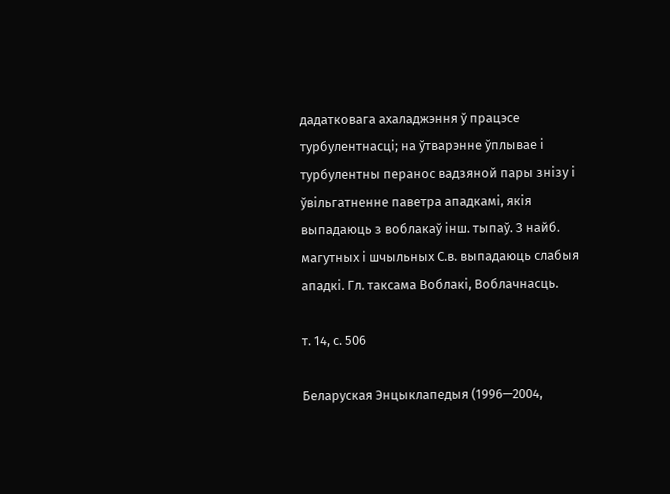дадатковага ахаладжэння ў працэсе турбулентнасці; на ўтварэнне ўплывае і турбулентны перанос вадзяной пары знізу і ўвільгатненне паветра ападкамі, якія выпадаюць з воблакаў інш. тыпаў. З найб. магутных і шчыльных С.в. выпадаюць слабыя ападкі. Гл. таксама Воблакі, Воблачнасць.

т. 14, с. 506

Беларуская Энцыклапедыя (1996—2004,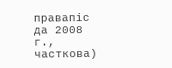правапіс да 2008 г., часткова)